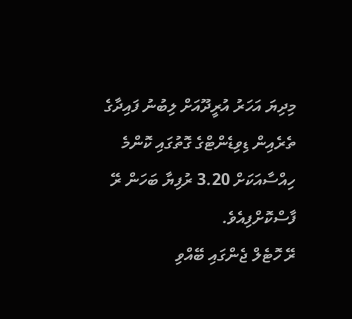މިދިޔަ އަހަރު އުރީދޫއަށް ލިބުނު ފައިދާގެ ތެރެއިން ޑިވިޑެންޓްގެ ގޮތުގައި ކޮންމެ ހިއްސާއަކަށް 3.20 ރުފިޔާ ބަހަން ރޭ ފާސްކޮށްފިއެވެ.
ރޭ ހޮޓެލް ޖެންގައި ބޭއްވި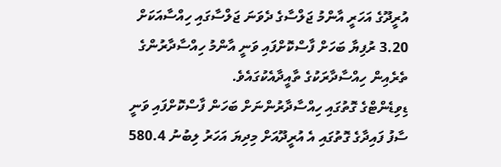އުރީދޫގެ އަހަރީ އާންމު ޖަލްސާގެ ދެވަނަ ޖަލްސާގައި ހިއްސާއަކަށް 3.20 ރުފިޔާ ބަހަށް ފާސްކޮށްފައި ވަނީ އާންމު ހިއްސާދާރުންގެ ތެރެއިން ހިއްސާދާރަކުގެ ތާއީދާއެކުގައެވެ.
ޑިވިޑެންޓްގެ ގޮތުގައި ހިއްސާދާރުންނަށް ބަހަން ފާސްކޮށްފައި ވަނީ ސާފު ފައިދާގެ ގޮތުގައި އެ އުރީދޫއަށް މިދިޔަ އަހަރު ލިބުނު 580.4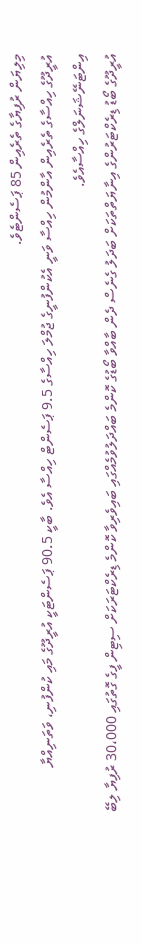މިލިޔަން ރުފިޔާގެ ތެރެއިން 85 ޕަސެންޓެވެ.
އުރީދޫގެ ހިއްސާގެ ތެރެއިން އާންމުން ހިއްސާ ވަނީ އެކުންފުނީގެ ޖުމްލަ ހިއްސާގެ 9.5 ޕަސެންޓް ހިއްސާ އެވެ. ބާކީ 90.5 ޕަސެންޓަކީ އުރީދޫގެ މައި ކުންފުނި، ވަތަނިއްޔާ އިންޓަނޭޝަނަލްގެ ހިއްސާއެވެ.
އުރީދޫގެ ބޯޑު ޑިރެކްޓަރުންގެ އިނާޔަތްތަކަށް ބަދަލު ގެނެސް ދެން ބާއްވާ ބޯޑުގެ ކޮންމެ ބައްދަލުވުމެއްގައި ބައިވެރިވާ ކޮންމެ ޑިރެކްޓަރަކަށް ސިޓިން ފީގެ ގޮތުގައި 30،000 ރުފިޔާ ލިބޭ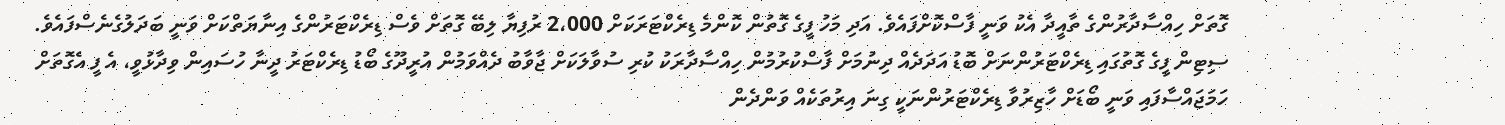ގޮތަށް ހިއްސާދާރުންގެ ތާއީދާ އެކު ވަނީ ފާސްކޮށްފައެވެ. އަދި މަހު ފީގެ ގޮތުން ކޮންމެ ޑިރެކްޓަރަކަށް 2،000 ރުފިޔާ ލިބޭ ގޮތަށް ވެސް ޑިރެކްޓަރުންގެ އިނާޔަތްކަށް ވަނީ ބަދަލުގެނެސްފައެވެ.
ސިޓިން ފީގެ ގޮތުގައި ޑިރެކްޓަރުންނަށް ބޮޑު އަދަދެއް ދިނުމަށް ފާސްކުރުމުން ހިއްސާދާރަކު ކުރި ސުވާލަކަށް ޖާވާބު ދެއްވަމުން އުރީދޫގެ ބޯޑު ޑިރެކްޓަރު ދީނާ ހުސައިން ވިދާޅުވީ، އެ ފީ އެގޮތަށް ހަމަޖައްސާފައި ވަނީ ބޯޑަށް ހާޒިރުވާ ޑިރެކްޓަރުންނަކީ ގިނަ އިރުތަކެއް ވަންދެން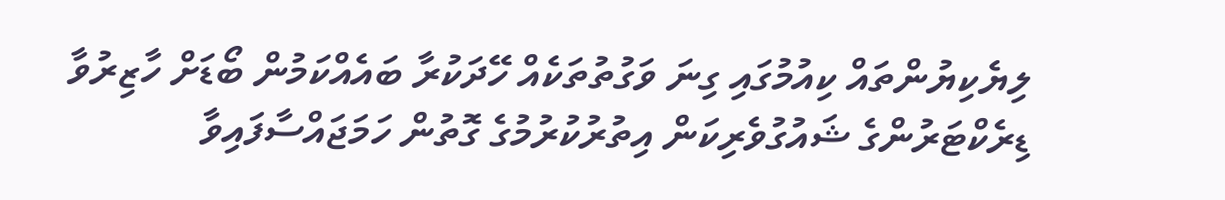ލިޔެކިޔުންތައް ކިއުމުގައި ގިނަ ވަގުތުތަކެއް ހޭދަކުރާ ބައެއްކަމުން ބޯޑަށް ހާޒިރުވާ ޑިރެކްޓަރުންގެ ޝައުގުވެރިކަން އިތުރުކުރުމުގެ ގޮތުން ހަމަޖައްސާފައިވާ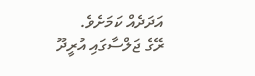އަދަދެއް ކަމަށެވެ.
ރޭގެ ޖަލްސާގައި އުރީދޫ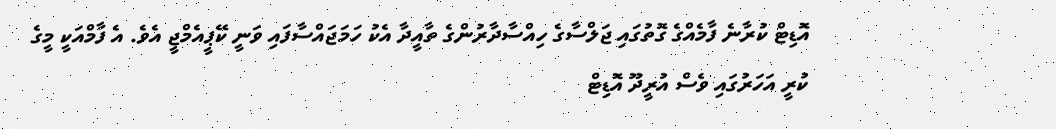އޮޑިޓް ކުރާނެ ފާމެއްގެ ގޮތުގައި ޖަލްސާގެ ހިއްސާދާރުންގެ ތާއީދާ އެކު ހަމަޖައްސާފައި ވަނީ ކޭޕީއެމްޖީ އެވެ. އެ ފާމްއަކީ މީގެ ކުރީ އަހަރުގައި ވެސް އުރީދޫ އޮޑިޓް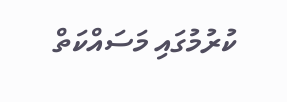ކުރުމުގައި މަސައްކަތް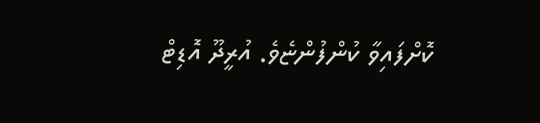ކޮށްފައިވާ ކުންފުންޏެވެ. އުރީދޫ އޮޑިޓް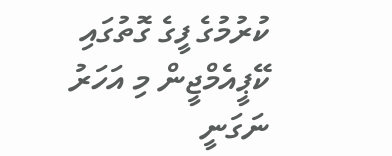ކުރުމުގެ ފީގެ ގޮތުގައި ކޭޕީއެމްޖީން މި އަހަރު ނަގަނީ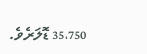35،750 ޑޮލަރެވެ.